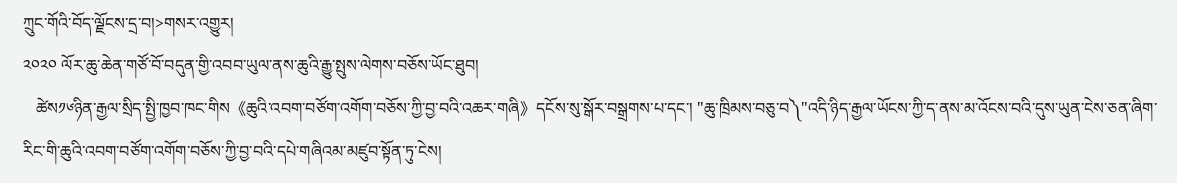ཀྲུང་གོའི་བོད་ལྗོངས་དྲ་བ།>གསར་འགྱུར།
༢༠༢༠ ལོར་ཆུ་ཆེན་གཙོ་བོ་བདུན་གྱི་འབབ་ཡུལ་ནས་ཆུའི་རྒྱུ་སྤུས་ལེགས་བཅོས་ཡོང་ཐུབ།
   ཚེས༡༦ཉིན་རྒྱལ་སྲིད་སྤྱི་ཁྱབ་ཁང་གིས《ཆུའི་འབག་བཙོག་འགོག་བཅོས་ཀྱི་བྱ་བའི་འཆར་གཞི》དངོས་སུ་སྒོར་བསྒྲགས་པ་དང་། "ཆུ་ཁྲིམས་བཅུ་བ༽"འདི་ཉིད་རྒྱལ་ཡོངས་ཀྱི་ད་ནས་མ་འོངས་བའི་དུས་ཡུན་ངེས་ཅན་ཞིག་རིང་གི་ཆུའི་འབག་བཙོག་འགོག་བཅོས་ཀྱི་བྱ་བའི་དཔེ་གཞིའམ་མཛུབ་སྟོན་ཏུ་ངེས།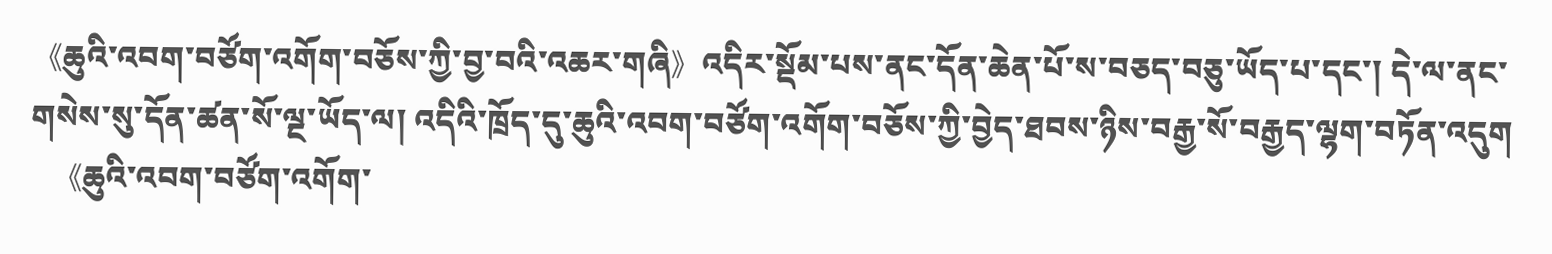《ཆུའི་འབག་བཙོག་འགོག་བཅོས་ཀྱི་བྱ་བའི་འཆར་གཞི》འདིར་སྡོམ་པས་ནང་དོན་ཆེན་པོ་ས་བཅད་བཅུ་ཡོད་པ་དང་། དེ་ལ་ནང་གསེས་སུ་དོན་ཚན་སོ་ལྔ་ཡོད་ལ། འདིའི་ཁྲོད་དུ་ཆུའི་འབག་བཙོག་འགོག་བཅོས་ཀྱི་བྱེད་ཐབས་ཉིས་བརྒྱ་སོ་བརྒྱད་ལྷག་བཏོན་འདུག
   《ཆུའི་འབག་བཙོག་འགོག་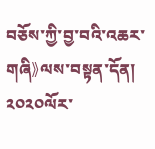བཅོས་ཀྱི་བྱ་བའི་འཆར་གཞི》ལས་བསྟན་དོན། ༢༠༢༠ལོར་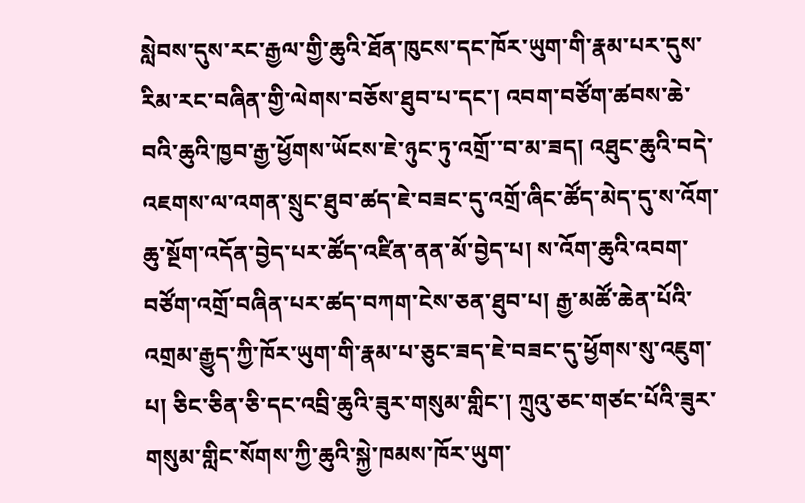སླེབས་དུས་རང་རྒྱལ་གྱི་ཆུའི་ཐོན་ཁུངས་དང་ཁོར་ཡུག་གི་རྣམ་པར་དུས་རིམ་རང་བཞིན་གྱི་ལེགས་བཅོས་ཐུབ་པ་དང་། འབག་བཙོག་ཚབས་ཆེ་བའི་ཆུའི་ཁྱབ་རྒྱ་ཕྱོགས་ཡོངས་ཇེ་ཉུང་ཏུ་འགྲོ་་བ་མ་ཟད། འཐུང་ཆུའི་བདེ་འཇགས་ལ་འགན་སྲུང་ཐུབ་ཚད་ཇེ་བཟང་དུ་འགྲོ་ཞིང་ཚོད་མེད་དུ་ས་འོག་ཆུ་སྔོག་འདོན་བྱེད་པར་ཚོད་འཛིན་ནན་མོ་བྱེད་པ། ས་འོག་ཆུའི་འབག་བཙོག་འགྲོ་བཞིན་པར་ཚད་བཀག་ངེས་ཅན་ཐུབ་པ། རྒྱ་མཚོ་ཆེན་པོའི་འགྲམ་རྒྱུད་ཀྱི་ཁོར་ཡུག་གི་རྣམ་པ་ཅུང་ཟད་ཇེ་བཟང་དུ་ཕྱོགས་སུ་འཇུག་པ། ཅིང་ཅིན་ཅི་དང་འབྲི་ཆུའི་ཟུར་གསུམ་གླིང་། ཀྲུའུ་ཅང་གཙང་པོའི་ཟུར་གསུམ་གླིང་སོགས་ཀྱི་ཆུའི་སྐྱེ་ཁམས་ཁོར་ཡུག་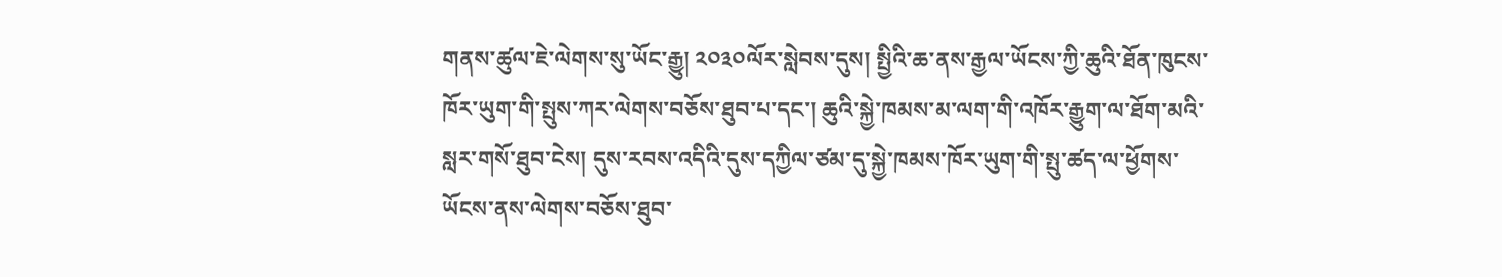གནས་ཚུལ་ཇེ་ལེགས་སུ་ཡོང་རྒྱུ། ༢༠༣༠ལོར་སླེབས་དུས། སྤྱིའི་ཆ་ནས་རྒྱལ་ཡོངས་ཀྱི་ཆུའི་ཐོན་ཁུངས་ཁོར་ཡུག་གི་སྤུས་ཀར་ལེགས་བཅོས་ཐུབ་པ་དང་། ཆུའི་སྐྱེ་ཁམས་མ་ལག་གི་འཁོར་རྒྱུག་ལ་ཐོག་མའི་སླར་གསོ་ཐུབ་ངེས། དུས་རབས་འདིའི་དུས་དཀྱིལ་ཙམ་དུ་སྐྱེ་ཁམས་ཁོར་ཡུག་གི་སྤུ་ཚད་ལ་ཕྱོགས་ཡོངས་ནས་ལེགས་བཅོས་ཐུབ་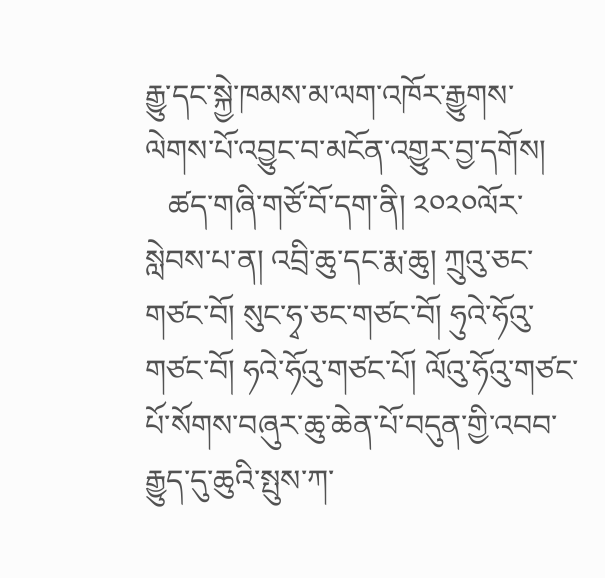རྒྱུ་དང་སྐྱེ་ཁམས་མ་ལག་འཁོར་རྒྱུགས་ལེགས་པོ་འབྱུང་བ་མངོན་འགྱུར་བྱ་དགོས།
   ཚད་གཞི་གཙོ་བོ་དག་ནི། ༢༠༢༠ལོར་སླེབས་པ་ན། འབྲི་ཆུ་དང་རྨ་ཆུ། ཀྲུའུ་ཅང་གཙང་བོ། སུང་ཧྭ་ཅང་གཙང་བོ། ཧུའེ་ཧོའུ་གཙང་བོ། ཧའེ་ཧོའུ་གཙང་པོ། ལོའུ་ཧོའུ་གཙང་པོ་སོགས་བཞུར་ཆུ་ཆེན་པོ་བདུན་གྱི་འབབ་རྒྱུད་དུ་ཆུའི་སྤུས་ཀ་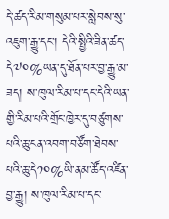དེ་ཚད་རིམ་གསུམ་པར་སླེབས་སུ་འཇུག་རྒྱུ་དང་། དེའི་སྤྱིའི་ཟིན་ཚད་དེ༧༠%ཡན་དུ་ཐོན་པར་བྱ་རྒྱུ་མ་ཟད། ས་ཁུལ་རིམ་པ་དང་དེའི་ཡན་གྱི་རིམ་པའི་གྲོང་ཁྱེར་དུ་བཙུགས་པའི་ཆུ་ངན་འབག་བཙོག་ཐེབས་པའི་ཆུ་དེ༡༠%ཡི་ནམ་ཚོད་འཛིན་བྱ་རྒྱུ། ས་ཁུལ་རིམ་པ་དང་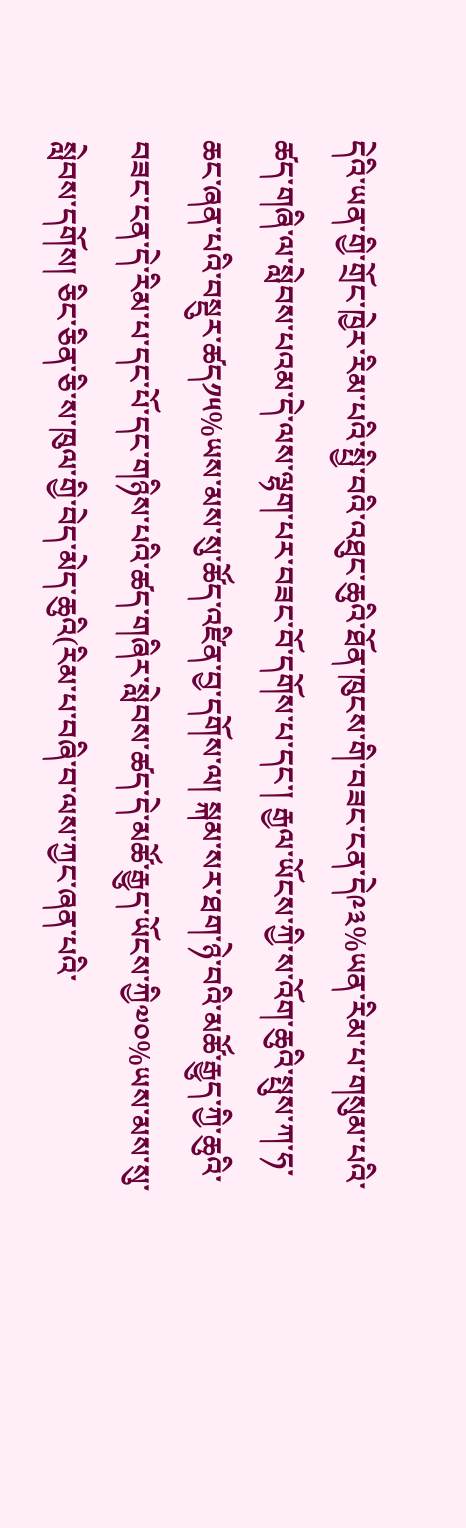དེའི་ཡན་གྱི་གྲོང་ཁྱེར་རིམ་པའི་སྤྱི་བའི་འཐུང་ཆུའི་ཐོན་ཁུངས་གི་བཟང་ངན་དེ༩༣%ཡན་རིམ་པ་གསུམ་པའི་ཚད་གཞི་ལ་སླེབས་པའམ་དེ་ལས་ལྷག་པར་བཟང་བོ་དགོས་པ་དང་། རྒྱལ་ཡོངས་ཀྱི་ས་འོག་ཆུའི་སྤུས་ཀ་ཧ་ཆང་ཞན་པའི་བསྡུར་ཚད༡༥%ཡས་མས་སུ་ཚོད་འཛིན་བྱ་དགོས་ལ། སྐམ་སར་ཐག་ཉེ་བའི་མཚོ་རྒྱུད་ཀྱི་ཆུའི་བཟང་ངན་དེ་རིམ་པ་དང་པོ་དང་གཉིས་པའི་ཚད་གཞིར་སླེབས་ཚད་དེ་མཚོ་རྒྱུད་ཡོངས་ཀྱི༧༠%ཡས་མས་སུ་སླེབས་དགོས། ཅིང་ཅིན་ཅི་ས་ཁུལ་གྱི་བེད་མེད་ཆུའི(རིམ་པ་བཞི་བ་ལས་ཀྱང་ཞན་པའི་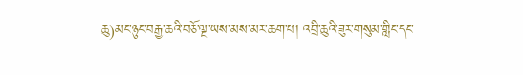ཆུ)མང་ཉུང་བརྒྱ་ཆའི་བཅོ་ལྔ་ཡས་མས་མར་ཆག་པ། འབྲི་ཆུའི་ཟུར་གསུམ་གླིང་དང་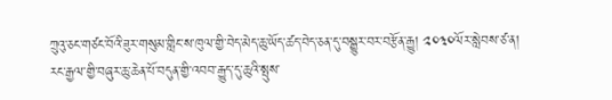ཀྲུའུ་ཅང་གཙང་བོའི་ཟུར་གསུམ་གླིང་ས་ཁུལ་གྱི་བེད་མེད་ཆུ་ཡོད་ཚད་བེད་ཅན་དུ་བསྒྱུར་བར་བརྩོན་རྒྱུ། ༢༠༣༠ལོར་སླེབས་ཙ་ན། རང་རྒྱལ་གྱི་བཞུར་ཆུ་ཆེན་པོ་བདུན་གྱི་འབབ་རྒྱུད་དུ་ཆུའི་སྤུས་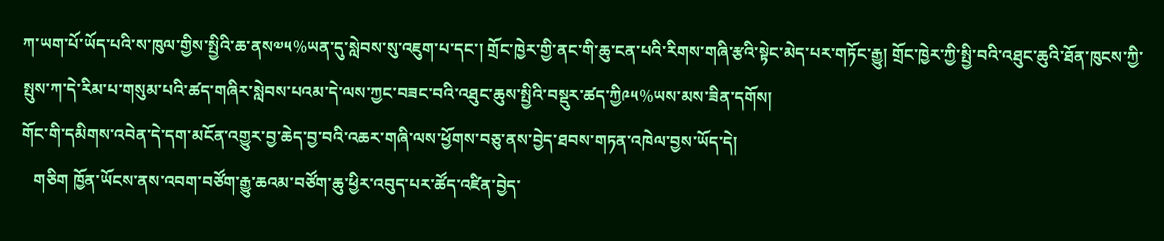ཀ་ཡག་པོ་ཡོད་པའི་ས་ཁུལ་གྱིས་སྤྱིའི་ཆ་ནས༧༥%ཡན་དུ་སླེབས་སུ་འཇུག་པ་དང་། གྲོང་ཁྱེར་གྱི་ནང་གི་ཆུ་ངན་པའི་རིགས་གཞི་རྩའི་སྟེང་མེད་པར་གཏོང་རྒྱུ། གྲོང་ཁྱེར་ཀྱི་སྤྱི་བའི་འཐུང་ཆུའི་ཐོན་ཁུངས་ཀྱི་སྤུས་ཀ་དེ་རིམ་པ་གསུམ་པའི་ཚད་གཞིར་སླེབས་པའམ་དེ་ལས་ཀྱང་བཟང་བའི་འཐུང་ཆུས་སྤྱིའི་བསྡུར་ཚད་ཀྱི༩༥%ཡས་མས་ཟིན་དགོས།
གོང་གི་དམིགས་འབེན་དེ་དག་མངོན་འགྱུར་བྱ་ཆེད་བྱ་བའི་འཆར་གཞི་ལས་ཕྱོགས་བཅུ་ནས་བྱེད་ཐབས་གཏན་འཁེལ་བྱས་ཡོད་དེ།
   གཅིག ཁྱོན་ཡོངས་ནས་འབག་བཙོག་རྒྱུ་ཆའམ་བཙོག་ཆུ་ཕྱིར་འབུད་པར་ཚོད་འཛིན་བྱེད་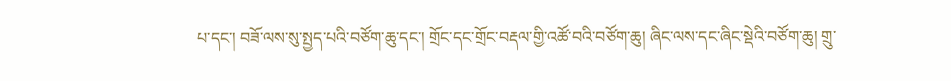པ་དང་། བཟོ་ལས་སུ་སྤྱད་པའི་བཙོག་ཆུ་དང་། གྲོང་དང་གྲོང་བརྡལ་གྱི་འཚོ་བའི་བཙོག་ཆུ། ཞིང་ལས་དང་ཞིང་སྡེའི་བཙོག་ཆུ། གྲུ་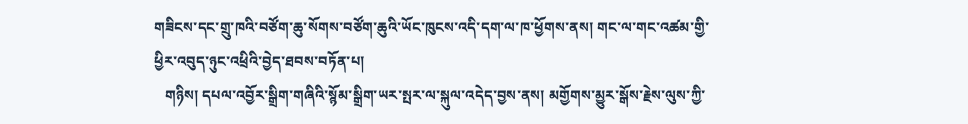གཟིངས་དང་གྲུ་ཁའི་བཙོག་ཆུ་སོགས་བཙོག་ཆུའི་ཡོང་ཁུངས་འདི་དག་ལ་ཁ་ཕྱོགས་ནས། གང་ལ་གང་འཚམ་གྱི་ཕྱིར་འབུད་ཉུང་འཕྲིའི་བྱེད་ཐབས་བཏོན་པ།
   གཉིས། དཔལ་འབྱོར་སྒྲིག་གཞིའི་སྙོམ་སྒྲིག་ཡར་སྤར་ལ་སྐུལ་འདེད་བྱས་ནས། མགྱོགས་མྱུར་སྒོས་རྗེས་ལུས་ཀྱི་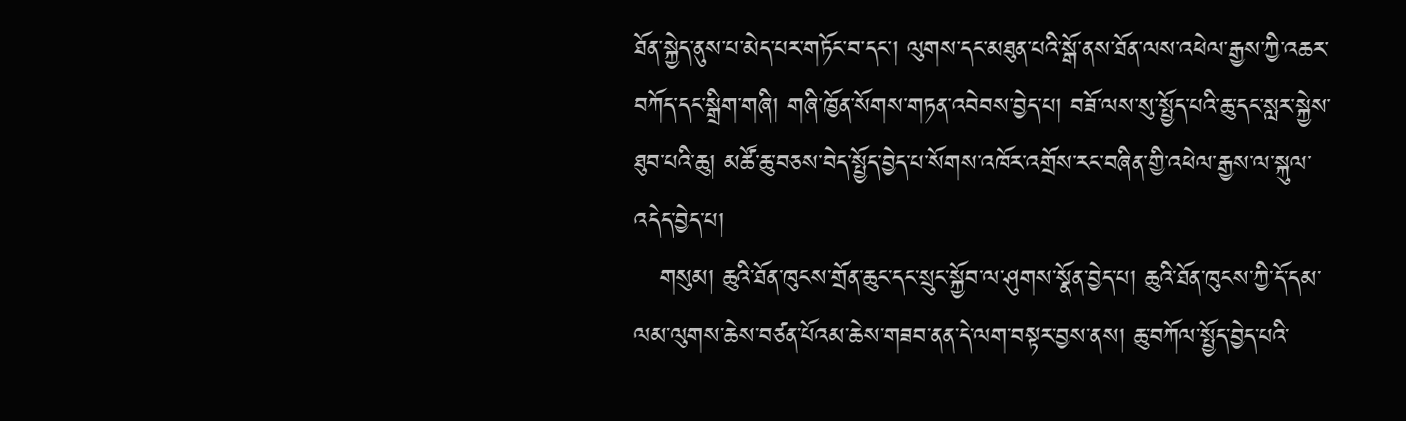ཐོན་སྐྱེད་ནུས་པ་མེད་པར་གཏོང་བ་དང་། ལུགས་དང་མཐུན་པའི་སྒོ་ནས་ཐོན་ལས་འཕེལ་རྒྱས་ཀྱི་འཆར་བཀོད་དང་སྒྲིག་གཞི། གཞི་ཁྱོན་སོགས་གཏན་འབེབས་བྱེད་པ། བཟོ་ལས་སུ་སྤྱོད་པའི་ཆུ་དང་སླར་སྐྱེས་ཐུབ་པའི་ཆུ། མཚོ་ཆུ་བཅས་བེད་སྤྱོད་བྱེད་པ་སོགས་འཁོར་འགྲོས་རང་བཞིན་གྱི་འཕེལ་རྒྱས་ལ་སྐུལ་འདེད་བྱེད་པ།
   གསུམ། ཆུའི་ཐོན་ཁུངས་གྲོན་ཆུང་དང་སྲུང་སྐྱོབ་ལ་ཤུགས་སྣོན་བྱེད་པ། ཆུའི་ཐོན་ཁུངས་ཀྱི་དོ་དམ་ལམ་ལུགས་ཆེས་བཙན་པོའམ་ཆེས་གཟབ་ནན་དེ་ལག་བསྟར་བྱས་ནས། ཆུ་བཀོལ་སྤྱོད་བྱེད་པའི་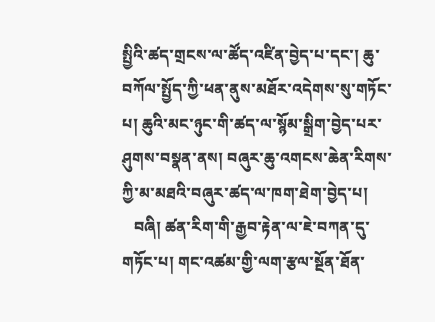སྤྱིའི་ཚད་གྲངས་ལ་ཚོད་འཛིན་བྱེད་པ་དང་། ཆུ་བཀོལ་སྤྱོད་ཀྱི་ཕན་ནུས་མཐོར་འདེགས་སུ་གཏོང་པ། ཆུའི་མང་ཉུང་གི་ཚད་ལ་སྙོམ་སྒྲིག་བྱེད་པར་ཤུགས་བསྣན་ནས། བཞུར་ཆུ་འགངས་ཆེན་རིགས་ཀྱི་མ་མཐའི་བཞུར་ཚད་ལ་ཁག་ཐེག་བྱེད་པ།
   བཞི། ཚན་རིག་གི་རྒྱབ་རྟེན་ལ་ཇེ་བཀན་དུ་གཏོང་པ། གང་འཚམ་གྱི་ལག་རྩལ་སྔོན་ཐོན་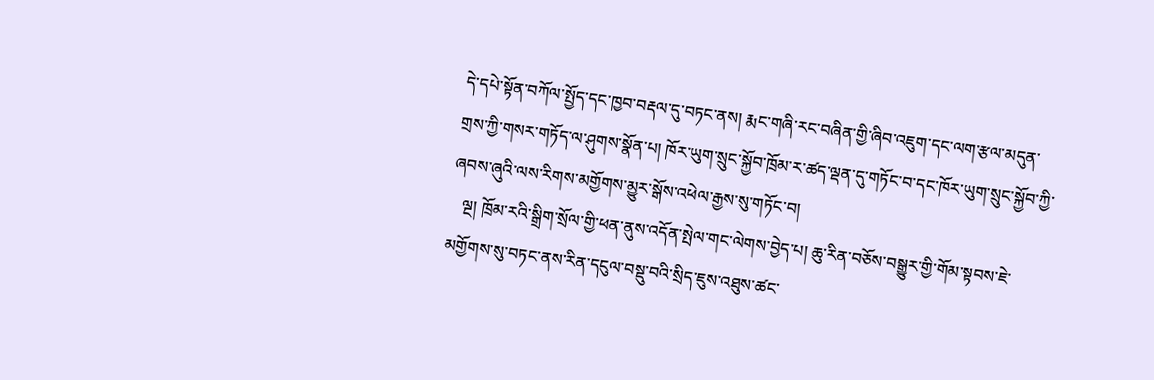དེ་དཔེ་སྟོན་བཀོལ་སྤྱོད་དང་ཁྱབ་བརྡལ་དུ་བཏང་ནས། རྨང་གཞི་རང་བཞིན་གྱི་ཞིབ་འཇུག་དང་ལག་རྩལ་མདུན་གྲས་ཀྱི་གསར་གཏོད་ལ་ཤུགས་སྣོན་པ། ཁོར་ཡུག་སྲུང་སྐྱོབ་ཁྲོམ་ར་ཚད་ལྡན་དུ་གཏོང་བ་དང་ཁོར་ཡུག་སྲུང་སྐྱོབ་ཀྱི་ཞབས་ཞུའི་ལས་རིགས་མགྱོགས་མྱུར་སྒོས་འཕེལ་རྒྱས་སུ་གཏོང་བ།
   ལྔ། ཁྲོམ་རའི་སྒྲིག་སྲོལ་གྱི་ཕན་ནུས་འདོན་སྤེལ་གང་ལེགས་བྱེད་པ། ཆུ་རིན་བཅོས་བསྒྱུར་གྱི་གོམ་སྟབས་ཇེ་མགྱོགས་སུ་བཏང་ནས་རིན་དངུལ་བསྡུ་བའི་སྲིད་ཇུས་འཐུས་ཚང་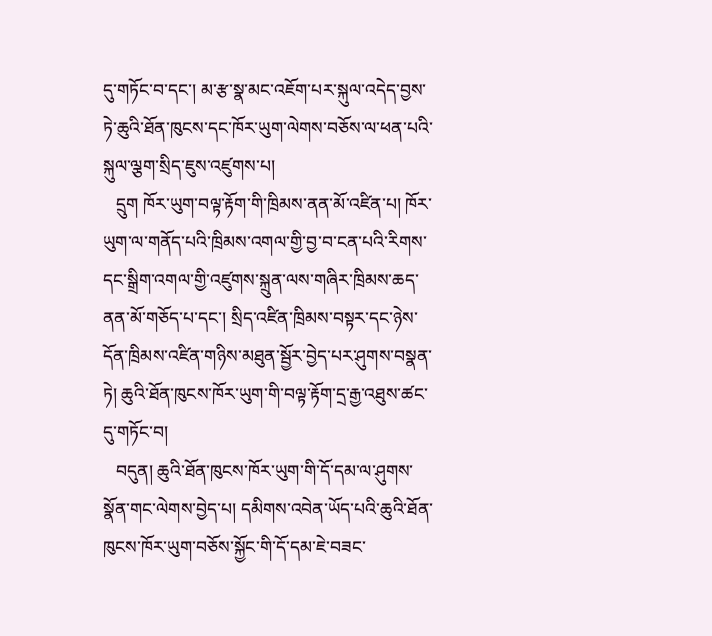དུ་གཏོང་བ་དང་། མ་རྩ་སྣ་མང་འཇོག་པར་སྐུལ་འདེད་བྱས་ཏེ་ཆུའི་ཐོན་ཁུངས་དང་ཁོར་ཡུག་ལེགས་བཅོས་ལ་ཕན་པའི་སྐུལ་ལྕག་སྲིད་ཇུས་འཛུགས་པ།
   དྲུག ཁོར་ཡུག་བལྟ་རྟོག་གི་ཁྲིམས་ནན་མོ་འཛིན་པ། ཁོར་ཡུག་ལ་གནོད་པའི་ཁྲིམས་འགལ་གྱི་བྱ་བ་ངན་པའི་རིགས་དང་སྒྲིག་འགལ་གྱི་འཛུགས་སྐྲུན་ལས་གཞིར་ཁྲིམས་ཆད་ནན་མོ་གཅོད་པ་དང་། སྲིད་འཛིན་ཁྲིམས་བསྟར་དང་ཉེས་དོན་ཁྲིམས་འཛིན་གཉིས་མཐུན་སྦྱོར་བྱེད་པར་ཤུགས་བསྣན་ཏེ། ཆུའི་ཐོན་ཁུངས་ཁོར་ཡུག་གི་བལྟ་རྟོག་དྲ་རྒྱ་འཐུས་ཚང་དུ་གཏོང་བ།
   བདུན། ཆུའི་ཐོན་ཁུངས་ཁོར་ཡུག་གི་དོ་དམ་ལ་ཤུགས་སྣོན་གང་ལེགས་བྱེད་པ། དམིགས་འབེན་ཡོད་པའི་ཆུའི་ཐོན་ཁུངས་ཁོར་ཡུག་བཅོས་སྐྱོང་གི་དོ་དམ་ཇེ་བཟང་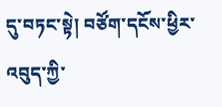དུ་བཏང་སྟེ། བཙོག་དངོས་ཕྱིར་འབུད་ཀྱི་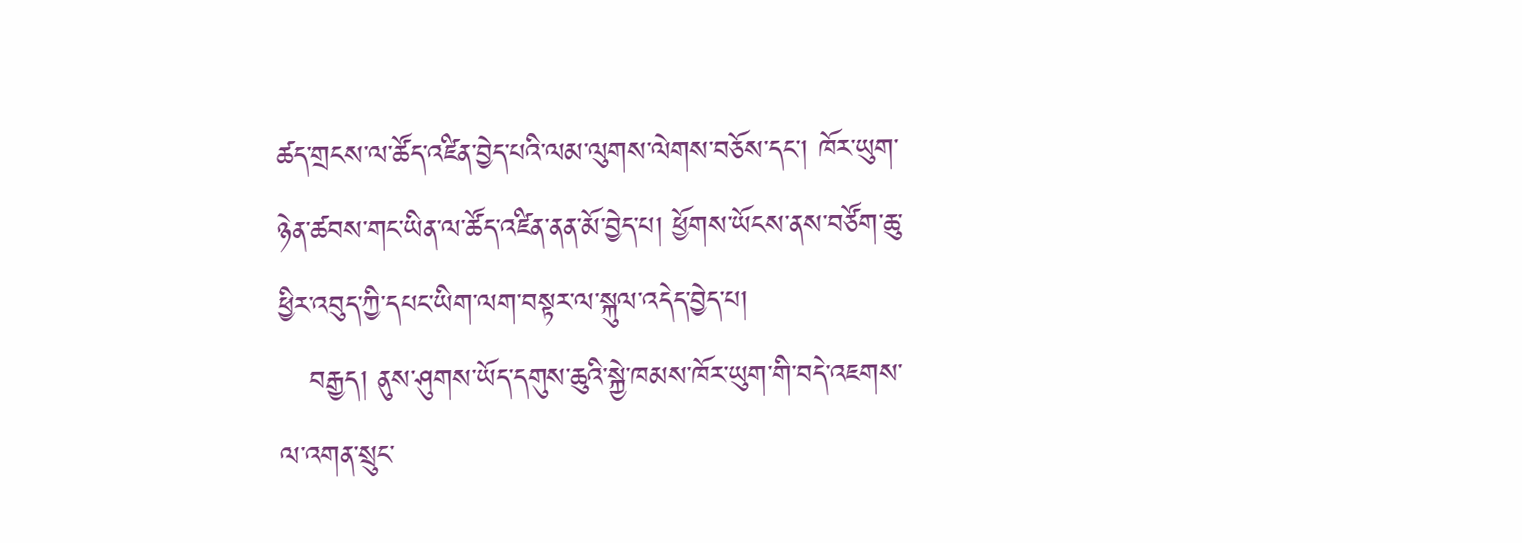ཚད་གྲངས་ལ་ཚོད་འཛིན་བྱེད་པའི་ལམ་ལུགས་ལེགས་བཅོས་དང་། ཁོར་ཡུག་ཉེན་ཚབས་གང་ཡིན་ལ་ཚོད་འཛིན་ནན་མོ་བྱེད་པ། ཕྱོགས་ཡོངས་ནས་བཙོག་ཆུ་ཕྱིར་འབུད་ཀྱི་དཔང་ཡིག་ལག་བསྟར་ལ་སྐུལ་འདེད་བྱེད་པ།
   བརྒྱད། ནུས་ཤུགས་ཡོད་དགུས་ཆུའི་སྐྱེ་ཁམས་ཁོར་ཡུག་གི་བདེ་འཇགས་ལ་འགན་སྲུང་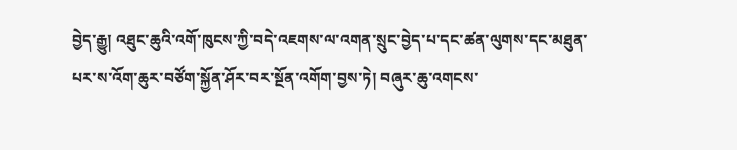བྱེད་རྒྱུ། འཐུང་ཆུའི་འགོ་ཁུངས་ཀྱི་བདེ་འཇགས་ལ་འགན་སྲུང་བྱེད་པ་དང་ཚན་ལུགས་དང་མཐུན་པར་ས་འོག་ཆུར་བཙོག་སྐྱོན་ཤོར་བར་སྔོན་འགོག་བྱས་ཏེ། བཞུར་ཆུ་འགངས་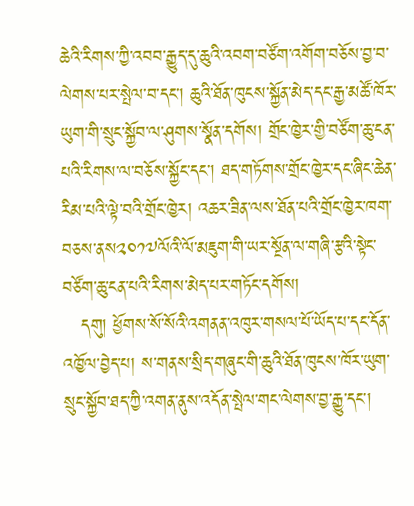ཆེའི་རིགས་ཀྱི་འབབ་རྒྱུད་དུ་ཆུའི་འབག་བཙོག་འགོག་བཅོས་བྱ་བ་ལེགས་པར་སྤེལ་བ་དང་། ཆུའི་ཐོན་ཁུངས་སྐྱོན་མེད་དང་རྒྱ་མཚོ་ཁོར་ཡུག་གི་སྲུང་སྐྱོབ་ལ་ཤུགས་སྣོན་དགོས། གྲོང་ཁྱེར་གྱི་བཙོག་ཆུ་ངན་པའི་རིགས་ལ་བཅོས་སྐྱོང་དང་། ཐད་གཏོགས་གྲོང་ཁྱེར་དང་ཞིང་ཆེན་རིམ་པའི་ལྟེ་བའི་གྲོང་ཁྱེར། འཆར་ཟིན་ལས་ཐོན་པའི་གྲོང་ཁྱེར་ཁག་བཅས་ནས༢༠༡༧ལོའི་ལོ་མཇུག་གི་ཡར་སྔོན་ལ་གཞི་རྩའི་སྟེང་བཙོག་ཆུ་ངན་པའི་རིགས་མེད་པར་གཏོང་དགོས།
   དགུ། ཕྱོགས་སོ་སོའི་འགནན་འཁུར་གསལ་པོ་ཡོད་པ་དང་དོན་འཁྱོལ་བྱེད་པ། ས་གནས་སྲིད་གཞུང་གི་ཆུའི་ཐོན་ཁུངས་ཁོར་ཡུག་སྲུང་སྐྱོབ་ཐད་ཀྱི་འགན་ནུས་འདོན་སྤེལ་གང་ལེགས་བྱ་རྒྱུ་དང་།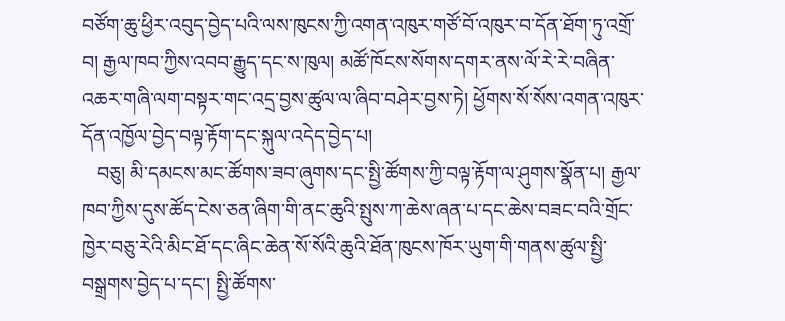བཙོག་ཆུ་ཕྱིར་འབུད་བྱེད་པའི་ལས་ཁུངས་ཀྱི་འགན་འཁུར་གཙོ་བོ་འཁུར་བ་དོན་ཐོག་ཏུ་འགྲོ་བ། རྒྱལ་ཁབ་ཀྱིས་འབབ་རྒྱུད་དང་ས་ཁུལ། མཚོ་ཁོངས་སོགས་དགར་ནས་ལོ་རེ་རེ་བཞིན་འཆར་གཞི་ལག་བསྟར་གང་འདྲ་བྱས་ཚུལ་ལ་ཞིབ་བཤེར་བྱས་ཏེ། ཕྱོགས་སོ་སོས་འགན་འཁུར་དོན་འཁྱོལ་བྱེད་བལྟ་རྟོག་དང་སྐུལ་འདེད་བྱེད་པ།
   བཅུ། མི་དམངས་མང་ཚོགས་ཟབ་ཞུགས་དང་སྤྱི་ཚོགས་ཀྱི་བལྟ་རྟོག་ལ་ཤུགས་སྣོན་པ། རྒྱལ་ཁབ་ཀྱིས་དུས་ཚོད་ངེས་ཅན་ཞིག་གི་ནང་ཆུའི་སྤུས་ཀ་ཆེས་ཞན་པ་དང་ཆེས་བཟང་བའི་གྲོང་ཁྱེར་བཅུ་རེའི་མིང་ཐོ་དང་ཞིང་ཆེན་སོ་སོའི་ཆུའི་ཐོན་ཁུངས་ཁོར་ཡུག་གི་གནས་ཚུལ་སྤྱི་བསྒྲགས་བྱེད་པ་དང་། སྤྱི་ཚོགས་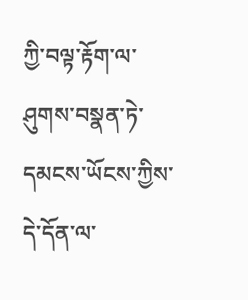ཀྱི་བལྟ་རྟོག་ལ་ཤུགས་བསྣན་ཏེ་དམངས་ཡོངས་ཀྱིས་དེ་དོན་ལ་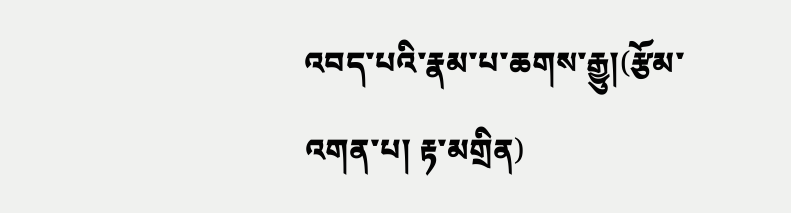འབད་པའི་རྣམ་པ་ཆགས་རྒྱུ།(རྩོམ་འགན་པ། རྟ་མགྲིན)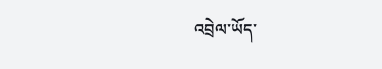འབྲེལ་ཡོད་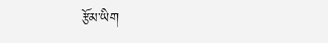རྩོམ་ཡིག